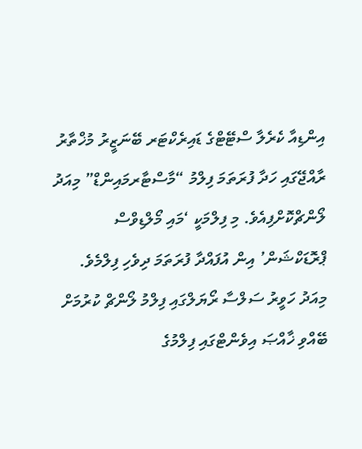އިންޑިއާ ކެރެލާ ސްޓޭޓްގެ ޑައިރެކްޓަރ ބޭނަޒީރު މުޚްތާރު ރާއްޖޭގައި ހަދާ ފުރަތަމަ ފިލްމު “މާސްޓާރމައިންޑް” މިއަދު ލޯންޗްކޮށްފިއެވެ. މި ފިލްމަކީ ‘މައި މޯލްޑިވްސް ޕްރޮޑަކްޝަން’ އިން އުފައްދާ ފުރަތަމަ ދިވެހި ފިލްމެވެ.
މިއަދު ހަވީރު ސަލްސާ ރޯޔަލްގައި ފިލްމު ލޯންޗް ކުރުމަށް ބޭއްވި ޚާއްޞަ އިވެންޓްގައި ފިލްމުގެ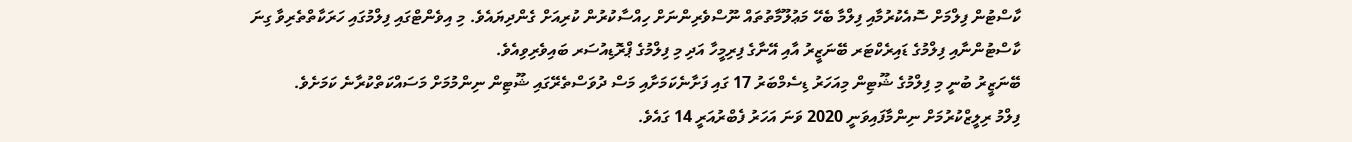ކާސްޓުން ފިލްމަށް ސޮއެކުރުމާއި ފިލްމާ ބެހޭ މަޢުލޫމާތުތައް ނޫސްވެރިންނަށް ހިއްސާކުރުން ކުރިއަށް ގެންދިޔައެވެ. މި އިވެންޓްގައި ފިލްމުގައި ހަރަކާތްތެރިވާ ގިނަ ކާސްޓުންނާއި ފިލްމުގެ ޑައިރެކްޓަރ ބޭނަޒީރު އާއި އޭނާގެ ފިރިމީހާ އަދި މި ފިލްމުގެ ޕްރޮޑިއުސަރ ބައިވެރިވިއެވެ.
ބޭނަޒީރު ބުނީ މި ފިލްމުގެ ޝޫޓިން މިއަހަރު ޑިސެމްބަރު 17 ގައި ފަށާނެކަމަށާއި މަސް ދުވަސްތެރޭގައި ޝޫޓިން ނިންމުމަށް މަސައްކަތްކުރާނެ ކަމަށެވެ.
ފިލްމު ރިލީޒްކުރުމަށް ނިންމާފައިވަނީ 2020 ވަނަ އަހަރު ފެބްރުއަރީ 14 ގައެވެ.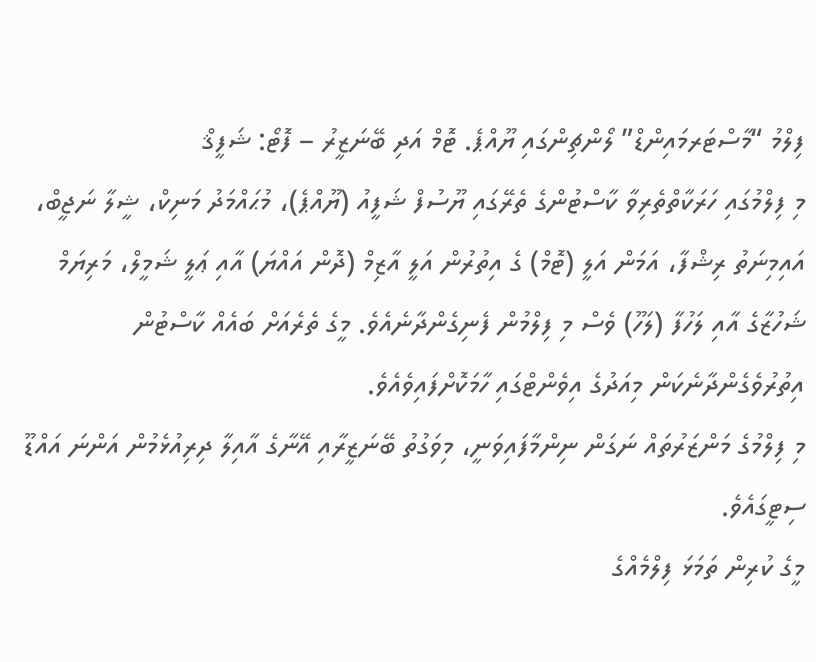ފިލްމު “މާސްޓަރމައިންޑް” ލޯންޗިންގައި ޔޫއްޕެ. ޓޮމް އަދި ބޭނަޒީރު – ފޮޓޯ: ޝަފީޤް
މި ފިލްމުގައި ހަރަކާތްތެރިވާ ކާސްޓުންގެ ތެރޭގައި ޔޫސުފް ޝަފީއު (ޔޫއްޕެ)، މުޙައްމަދު މަނިކް، ޝީލާ ނަޖީބް، އައިމިނަތު ރިޝްފާ، އަމަން އަލީ (ޓޮމް) ގެ އިތުރުން އަލީ އާޒިމް (ދޮން އައްޔަ) އާއި ޢަލީ ޝަމީލް، މަރިޔަމް ޝަހުޒާގެ އާއި ލަހުފާ (ލަހޫ) ވެސް މި ފިލްމުން ފެނިގެންދާނެއެވެ. މީގެ ތެރެއަށް ބައެއް ކާސްޓުން އިތުރުވެގެންދާނެކަން މިއަދުގެ އިވެންޓްގައި ހާމަކޮށްފައިވެއެވެ.
މި ފިލްމުގެ މަންޒަރުތައް ނަގަން ނިންމާފައިވަނީ، މިވަގުތު ބޭނަޒީރާއި އޭނާގެ އާއިލާ ދިރިއުޅެމުން އަންނަ އައްޑޫ ސިޓީގައެވެ.
މީގެ ކުރިން ތަމަޅަ ފިލްމެއްގެ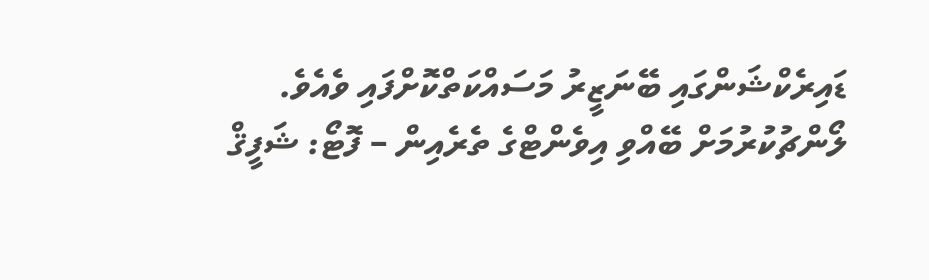ޑައިރެކްޝަންގައި ބޭނަޒީރު މަސައްކަތްކޮށްފައި ވެއެވެ.
ލޯންޗުކުރުމަށް ބޭއްވި އިވެންޓްގެ ތެރެއިން – ފޮޓޯ: ޝަފީޤް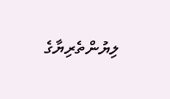ލިޔުންތެރިޔާގެ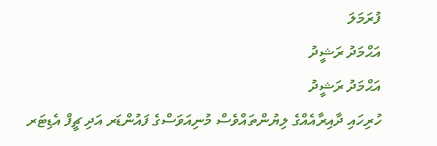ފުރަމަލަ
އަޙްމަދު ރަޝީދު
އަޙްމަދު ރަޝީދު
ހުރިހައި ދާއިރާއެއްގެ ލިޔުންތައްވެސް މުނިއަވަސްގެ ފައުންޑަރ އަދި ޗީފް އެޑިޓަރ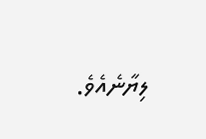ލިޔާނެއެވެ.